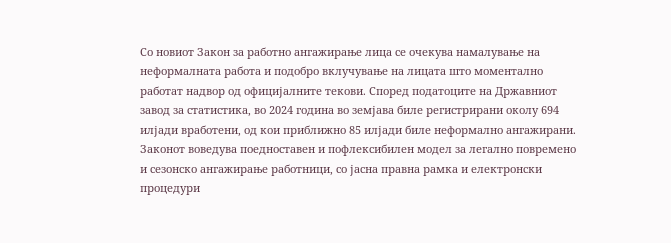Со новиот Закон за работно ангажирање лица се очекува намалување на неформалната работа и подобро вклучување на лицата што моментално работат надвор од официјалните текови. Според податоците на Државниот завод за статистика, во 2024 година во земјава биле регистрирани околу 694 илјади вработени, од кои приближно 85 илјади биле неформално ангажирани.
Законот воведува поедноставен и пофлексибилен модел за легално повремено и сезонско ангажирање работници, со јасна правна рамка и електронски процедури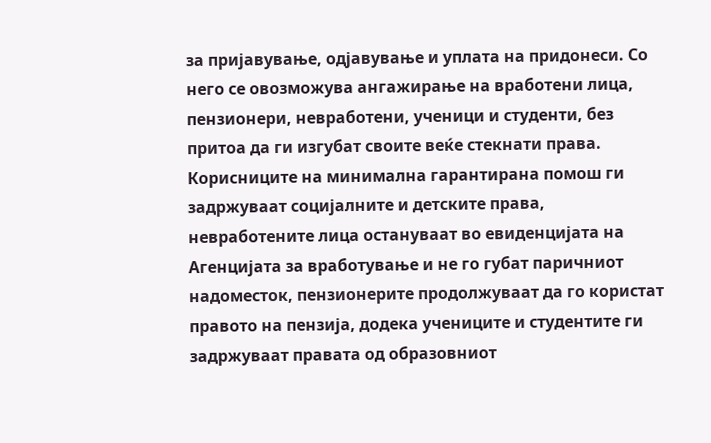за пријавување, одјавување и уплата на придонеси. Со него се овозможува ангажирање на вработени лица, пензионери, невработени, ученици и студенти, без притоа да ги изгубат своите веќе стекнати права.
Корисниците на минимална гарантирана помош ги задржуваат социјалните и детските права, невработените лица остануваат во евиденцијата на Агенцијата за вработување и не го губат паричниот надоместок, пензионерите продолжуваат да го користат правото на пензија, додека учениците и студентите ги задржуваат правата од образовниот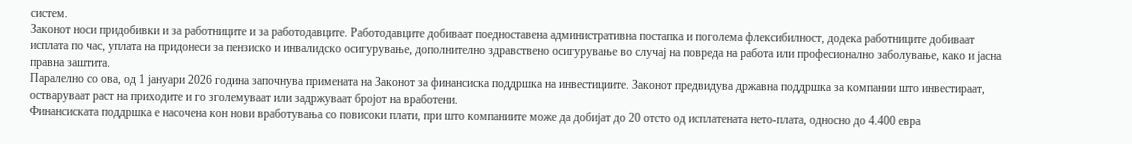систем.
Законот носи придобивки и за работниците и за работодавците. Работодавците добиваат поедноставена административна постапка и поголема флексибилност, додека работниците добиваат исплата по час, уплата на придонеси за пензиско и инвалидско осигурување, дополнително здравствено осигурување во случај на повреда на работа или професионално заболување, како и јасна правна заштита.
Паралелно со ова, од 1 јануари 2026 година започнува примената на Законот за финансиска поддршка на инвестициите. Законот предвидува државна поддршка за компании што инвестираат, остваруваат раст на приходите и го зголемуваат или задржуваат бројот на вработени.
Финансиската поддршка е насочена кон нови вработувања со повисоки плати, при што компаниите може да добијат до 20 отсто од исплатената нето-плата, односно до 4.400 евра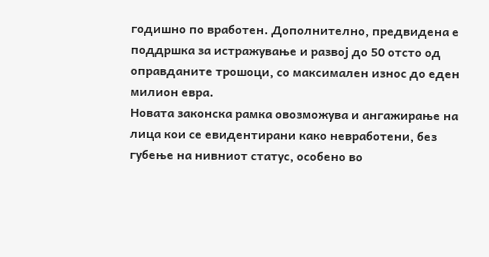годишно по вработен. Дополнително, предвидена е поддршка за истражување и развој до 50 отсто од оправданите трошоци, со максимален износ до еден милион евра.
Новата законска рамка овозможува и ангажирање на лица кои се евидентирани како невработени, без губење на нивниот статус, особено во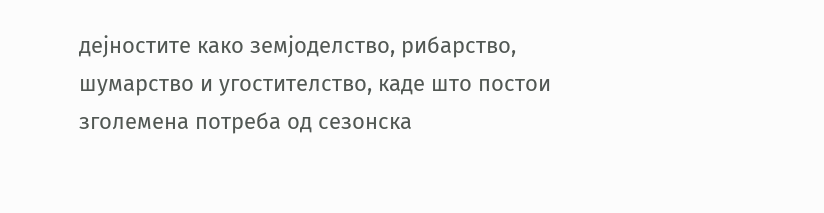дејностите како земјоделство, рибарство, шумарство и угостителство, каде што постои зголемена потреба од сезонска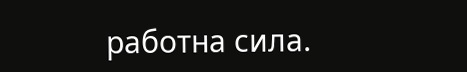работна сила.